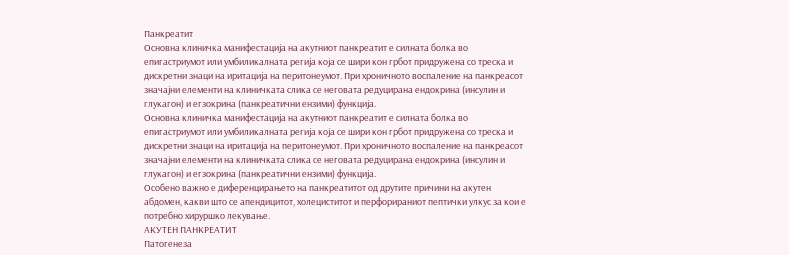Панкреатит
Основна клиничка манифестација на акутниот панкреатит е силната болка во епигастриумот или умбиликалната регија која се шири кон грбот придружена со треска и дискретни знаци на иритација на перитонеумот. При хроничното воспаление на панкреасот значајни елементи на клиничката слика се неговата редуцирана ендокрина (инсулин и глукагон) и егзокрина (панкреатични ензими) функција.
Основна клиничка манифестација на акутниот панкреатит е силната болка во епигастриумот или умбиликалната регија која се шири кон грбот придружена со треска и дискретни знаци на иритација на перитонеумот. При хроничното воспаление на панкреасот значајни елементи на клиничката слика се неговата редуцирана ендокрина (инсулин и глукагон) и егзокрина (панкреатични ензими) функција.
Особено важно е диференцирањето на панкреатитот од друтите причини на акутен абдомен, какви што се апендицитот, холециститот и перфорираниот пептички улкус за кои е потребно хируршко лекување.
АКУТЕН ПАНКРЕАТИТ
Патогенеза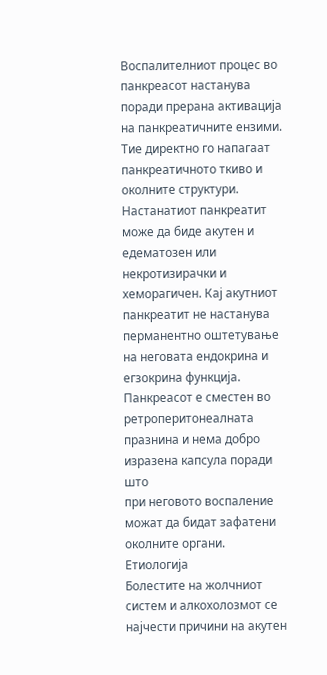Воспалителниот процес во панкреасот настанува поради прерана активација на панкреатичните ензими. Тие директно го напагаат панкреатичното ткиво и околните структури. Настанатиот панкреатит може да биде акутен и едематозен или некротизирачки и хеморагичен. Кај акутниот панкреатит не настанува перманентно оштетување на неговата ендокрина и егзокрина функција.
Панкреасот е сместен во ретроперитонеалната празнина и нема добро изразена капсула поради што
при неговото воспаление можат да бидат зафатени околните органи.
Етиологија
Болестите на жолчниот систем и алкохолозмот се најчести причини на акутен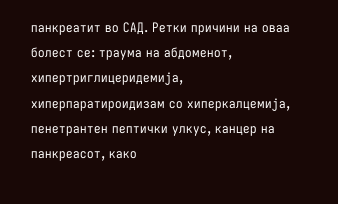панкреатит во САД. Ретки причини на оваа болест се: траума на абдоменот, хипертриглицеридемија, хиперпаратироидизам со хиперкалцемија, пенетрантен пептички улкус, канцер на панкреасот, како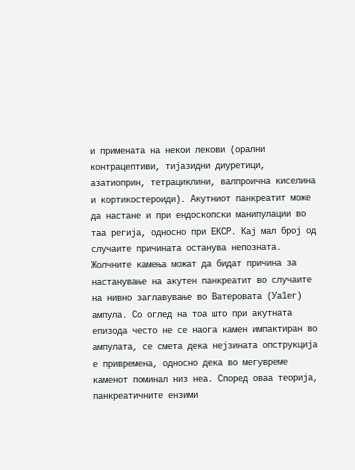и примената на некои лекови (орални контрацептиви, тијазидни диуретици, азатиоприн, тетрациклини, валпроична киселина и кортикостероиди). Акутниот панкреатит може да настане и при ендоскопски манипулации во таа регија, односно при ЕКСР. Кај мал број од случаите причината останува непозната.
Жолчните камења можат да бидат причина за настанување на акутен панкреатит во случаите на нивно заглавување во Ватеровата (Уа1ег) ампула. Со оглед на тоа што при акутната епизода често не се наога камен импактиран во ампулата, се смета дека нејзината опструкција е привремена, односно дека во мегувреме каменот поминал низ неа. Според оваа теорија, панкреатичните ензими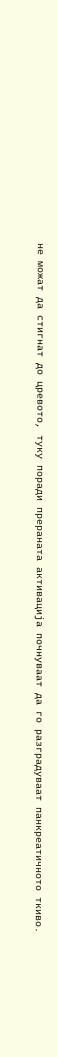не можат да стигнат до цревото, туку поради прераната активација почнуваат да го разградуваат панкреатичното ткиво.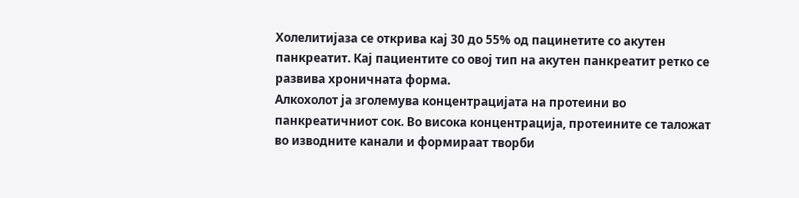Холелитијаза се открива кај 30 до 55% од пацинетите со акутен панкреатит. Кај пациентите со овој тип на акутен панкреатит ретко се развива хроничната форма.
Алкохолот ја зголемува концентрацијата на протеини во панкреатичниот сок. Во висока концентрација, протеините се таложат во изводните канали и формираат творби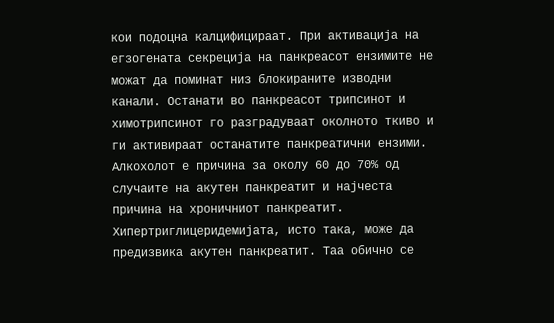кои подоцна калцифицираат. При активација на егзогената секреција на панкреасот ензимите не можат да поминат низ блокираните изводни канали. Останати во панкреасот трипсинот и химотрипсинот го разградуваат околното ткиво и ги активираат останатите панкреатични ензими. Алкохолот е причина за околу 60 до 70% од случаите на акутен панкреатит и најчеста причина на хроничниот панкреатит.
Хипертриглицеридемијата, исто така, може да предизвика акутен панкреатит. Таа обично се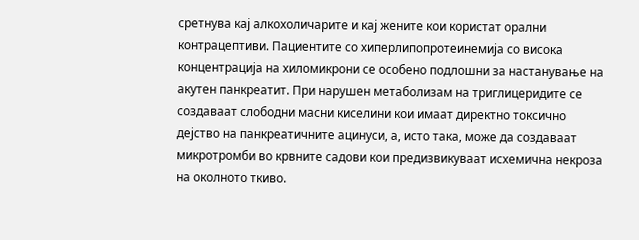сретнува кај алкохоличарите и кај жените кои користат орални контрацептиви. Пациентите со хиперлипопротеинемија со висока концентрација на хиломикрони се особено подлошни за настанување на акутен панкреатит. При нарушен метаболизам на триглицеридите се создаваат слободни масни киселини кои имаат директно токсично дејство на панкреатичните ацинуси, а, исто така, може да создаваат микротромби во крвните садови кои предизвикуваат исхемична некроза на околното ткиво.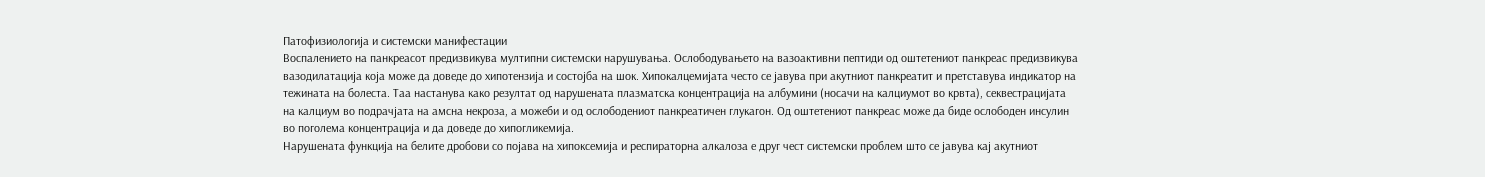Патофизиологија и системски манифестации
Воспалението на панкреасот предизвикува мултипни системски нарушувања. Ослободувањето на вазоактивни пептиди од оштетениот панкреас предизвикува вазодилатација која може да доведе до хипотензија и состојба на шок. Хипокалцемијата често се јавува при акутниот панкреатит и претставува индикатор на тежината на болеста. Таа настанува како резултат од нарушената плазматска концентрација на албумини (носачи на калциумот во крвта), секвестрацијата на калциум во подрачјата на амсна некроза, а можеби и од ослободениот панкреатичен глукагон. Од оштетениот панкреас може да биде ослободен инсулин во поголема концентрација и да доведе до хипогликемија.
Нарушената функција на белите дробови со појава на хипоксемија и респираторна алкалоза е друг чест системски проблем што се јавува кај акутниот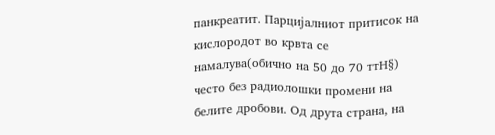панкреатит. Парцијалниот притисок на кислородот во крвта се намалува(обично на 50 до 70 ттН§) често без радиолошки промени на белите дробови. Од друта страна, на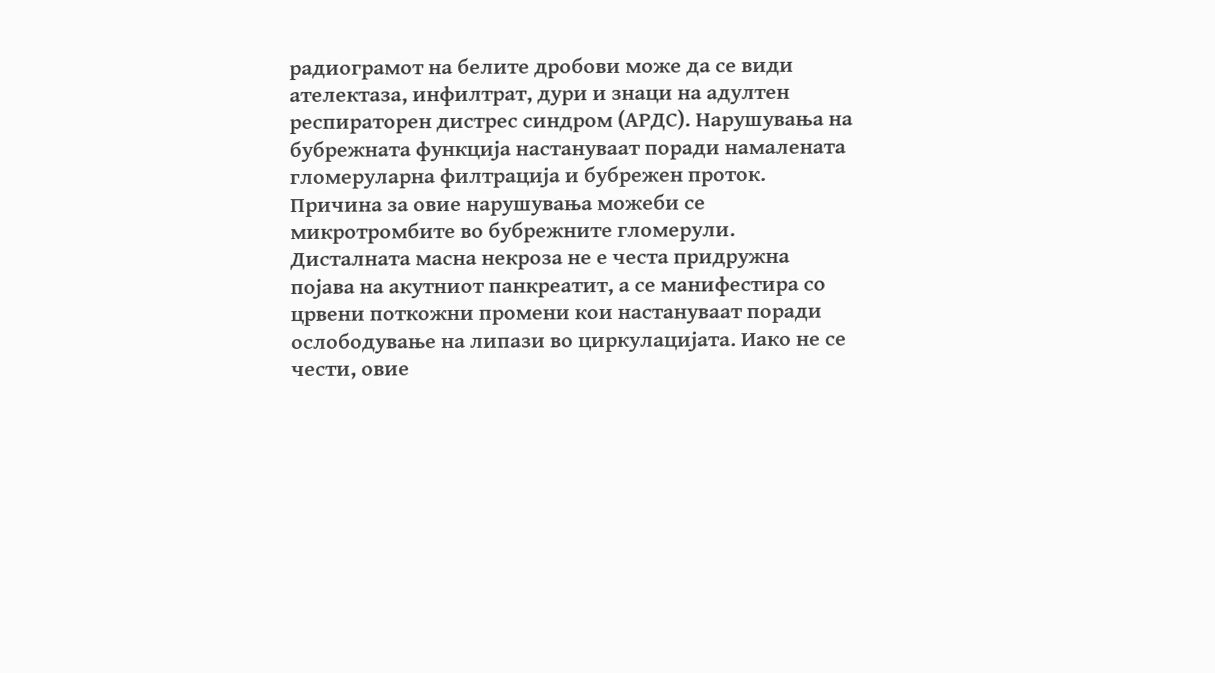радиограмот на белите дробови може да се види ателектаза, инфилтрат, дури и знаци на адултен респираторен дистрес синдром (АРДС). Нарушувања на бубрежната функција настануваат поради намалената гломеруларна филтрација и бубрежен проток. Причина за овие нарушувања можеби се микротромбите во бубрежните гломерули.
Дисталната масна некроза не е честа придружна појава на акутниот панкреатит, а се манифестира со црвени поткожни промени кои настануваат поради ослободување на липази во циркулацијата. Иако не се чести, овие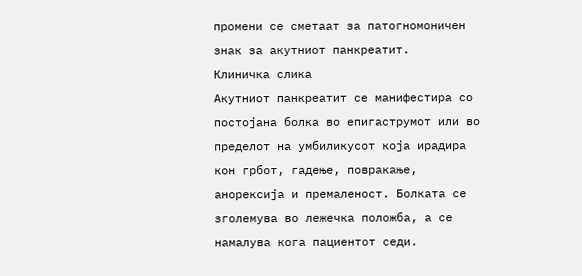промени се сметаат за патогномоничен знак за акутниот панкреатит.
Клиничка слика
Акутниот панкреатит се манифестира со постојана болка во епигаструмот или во пределот на умбиликусот која ирадира кон грбот, гадење, повракање, анорексија и премаленост. Болката се зголемува во лежечка положба, а се намалува кога пациентот седи.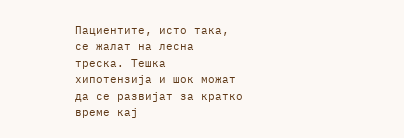Пациентите, исто така, се жалат на лесна треска. Тешка хипотензија и шок можат да се развијат за кратко време кај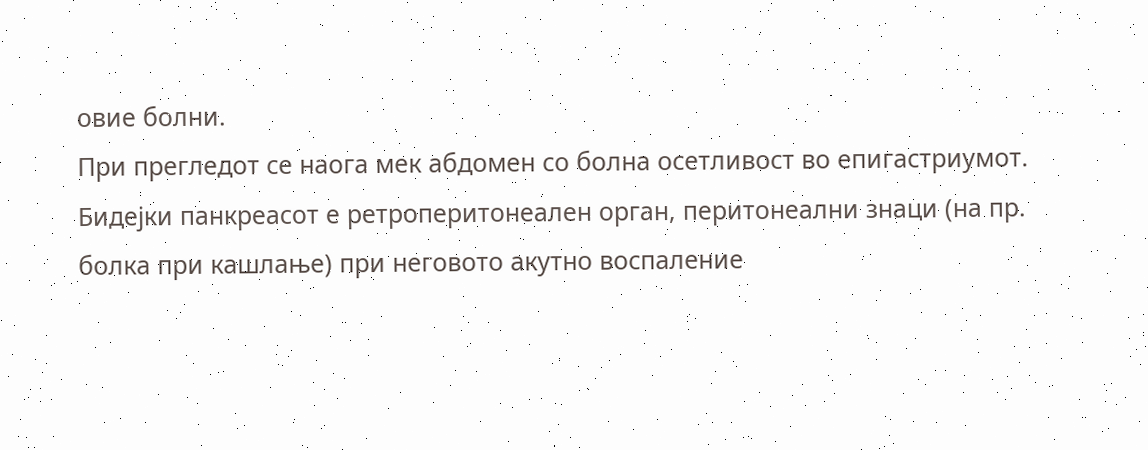овие болни.
При прегледот се наога мек абдомен со болна осетливост во епигастриумот. Бидејки панкреасот е ретроперитонеален орган, перитонеални знаци (на пр. болка при кашлање) при неговото акутно воспаление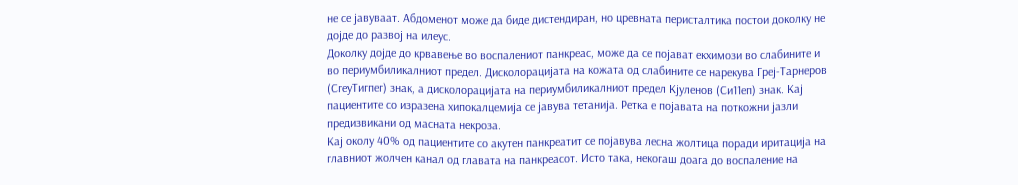не се јавуваат. Абдоменот може да биде дистендиран, но цревната перисталтика постои доколку не дојде до развој на илеус.
Доколку дојде до крвавење во воспалениот панкреас, може да се појават екхимози во слабините и во периумбиликалниот предел. Дисколорацијата на кожата од слабините се нарекува Греј-Тарнеров (СгеуТигпег) знак, а дисколорацијата на периумбиликалниот предел Кјуленов (Си11еп) знак. Кај пациентите со изразена хипокалцемија се јавува тетанија. Ретка е појавата на поткожни јазли предизвикани од масната некроза.
Кај околу 40% од пациентите со акутен панкреатит се појавува лесна жолтица поради иритација на главниот жолчен канал од главата на панкреасот. Исто така, некогаш доага до воспаление на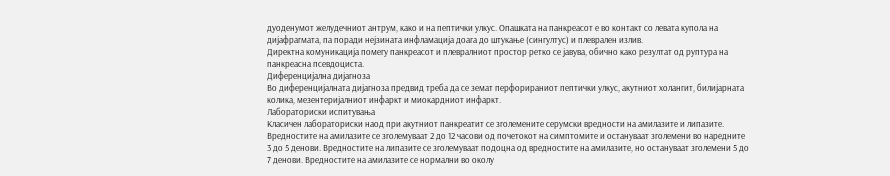дуоденумот желудечниот антрум, како и на пептички улкус. Опашката на панкреасот е во контакт со левата купола на дијафрагмата, па поради нејзината инфламација доага до штукање (сингултус) и плеврален излив.
Директна комуникација помегу панкреасот и плевралниот простор ретко се јавува, обично како резултат од руптура на панкреасна псевдоциста.
Диференцијална дијагноза
Во диференцијалната дијагноза предвид треба да се земат перфорираниот пептички улкус, акутниот холангит, билијарната колика, мезентеријалниот инфаркт и миокардниот инфаркт.
Лабораториски испитувања
Класичен лабораториски наод при акутниот панкреатит се зголемените серумски вредности на амилазите и липазите. Вредностите на амилазите се зголемуваат 2 до 12 часови од почетокот на симптомите и остануваат зголемени во наредните 3 до 5 денови. Вредностите на липазите се зголемуваат подоцна од вредностите на амилазите, но остануваат зголемени 5 до 7 денови. Вредностите на амилазите се нормални во околу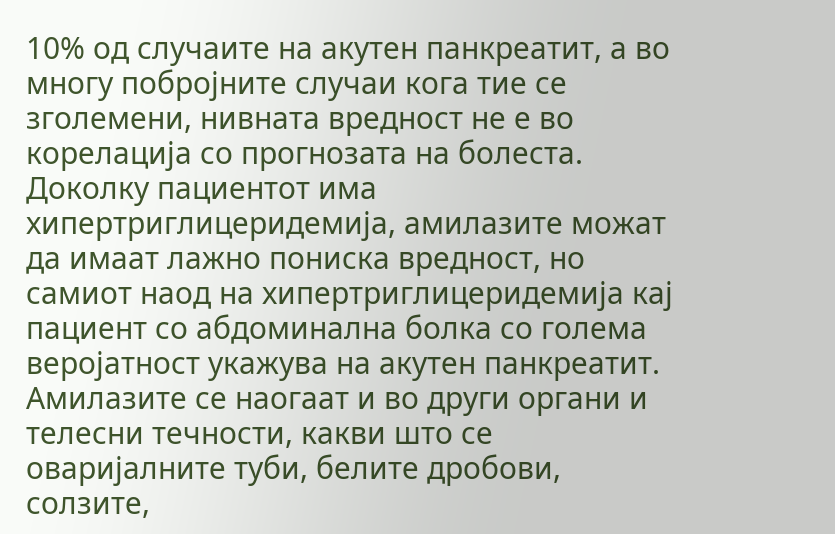10% од случаите на акутен панкреатит, а во многу побројните случаи кога тие се зголемени, нивната вредност не е во корелација со прогнозата на болеста.
Доколку пациентот има хипертриглицеридемија, амилазите можат да имаат лажно пониска вредност, но самиот наод на хипертриглицеридемија кај пациент со абдоминална болка со голема веројатност укажува на акутен панкреатит.
Амилазите се наогаат и во други органи и телесни течности, какви што се оваријалните туби, белите дробови, солзите,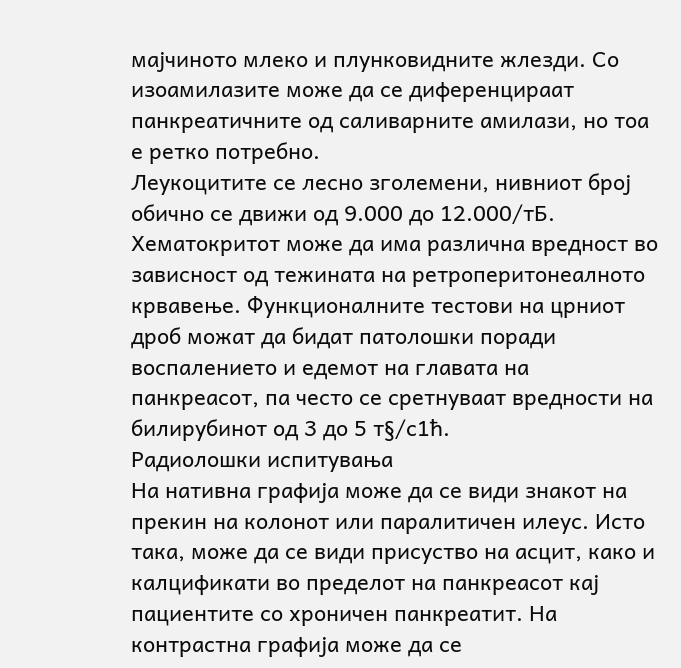мајчиното млеко и плунковидните жлезди. Со изоамилазите може да се диференцираат панкреатичните од саливарните амилази, но тоа е ретко потребно.
Леукоцитите се лесно зголемени, нивниот број обично се движи од 9.000 до 12.000/тБ. Хематокритот може да има различна вредност во зависност од тежината на ретроперитонеалното крвавење. Функционалните тестови на црниот дроб можат да бидат патолошки поради воспалението и едемот на главата на панкреасот, па често се сретнуваат вредности на билирубинот од 3 до 5 т§/с1ћ.
Радиолошки испитувања
На нативна графија може да се види знакот на прекин на колонот или паралитичен илеус. Исто така, може да се види присуство на асцит, како и калцификати во пределот на панкреасот кај пациентите со хроничен панкреатит. На контрастна графија може да се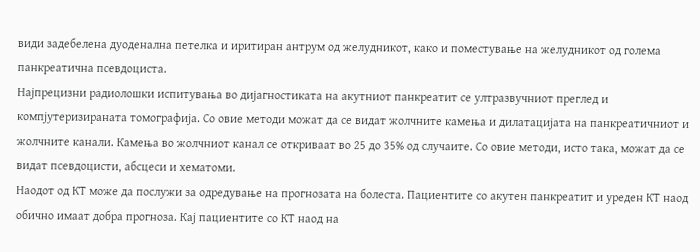види задебелена дуоденална петелка и иритиран антрум од желудникот, како и поместување на желудникот од голема панкреатична псевдоциста.
Најпрецизни радиолошки испитувања во дијагностиката на акутниот панкреатит се ултразвучниот преглед и компјутеризираната томографија. Со овие методи можат да се видат жолчните камења и дилатацијата на панкреатичниот и жолчните канали. Камења во жолчниот канал се откриваат во 25 до 35% од случаите. Со овие методи, исто така, можат да се видат псевдоцисти, абсцеси и хематоми.
Наодот од КТ може да послужи за одредување на прогнозата на болеста. Пациентите со акутен панкреатит и уреден КТ наод обично имаат добра прогноза. Кај пациентите со КТ наод на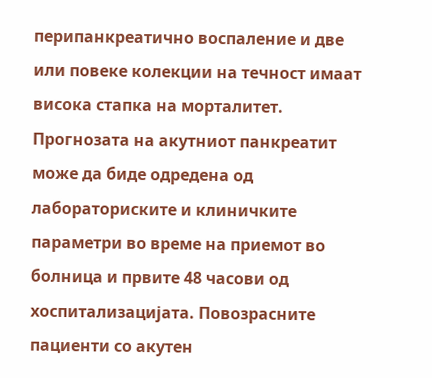перипанкреатично воспаление и две или повеке колекции на течност имаат висока стапка на морталитет.
Прогнозата на акутниот панкреатит може да биде одредена од лабораториските и клиничките параметри во време на приемот во болница и првите 48 часови од хоспитализацијата. Повозрасните пациенти со акутен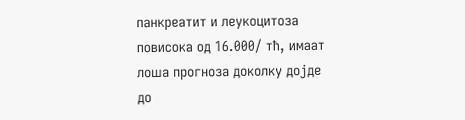панкреатит и леукоцитоза повисока од 16.000/ тћ, имаат лоша прогноза доколку дојде до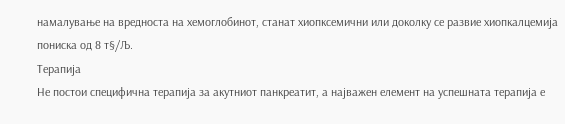намалување на вредноста на хемоглобинот, станат хиопксемични или доколку се развие хиопкалцемија пониска од 8 т§/Љ.
Терапија
Не постои специфична терапија за акутниот панкреатит, а најважен елемент на успешната терапија е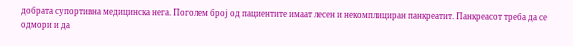добрата супортивна медицинска нега. Поголем број од пациентите имаат лесен и некомплициран панкреатит. Панкреасот треба да се одмори и да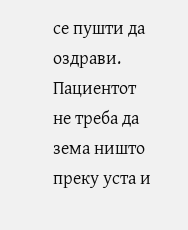се пушти да оздрави. Пациентот не треба да зема ништо преку уста и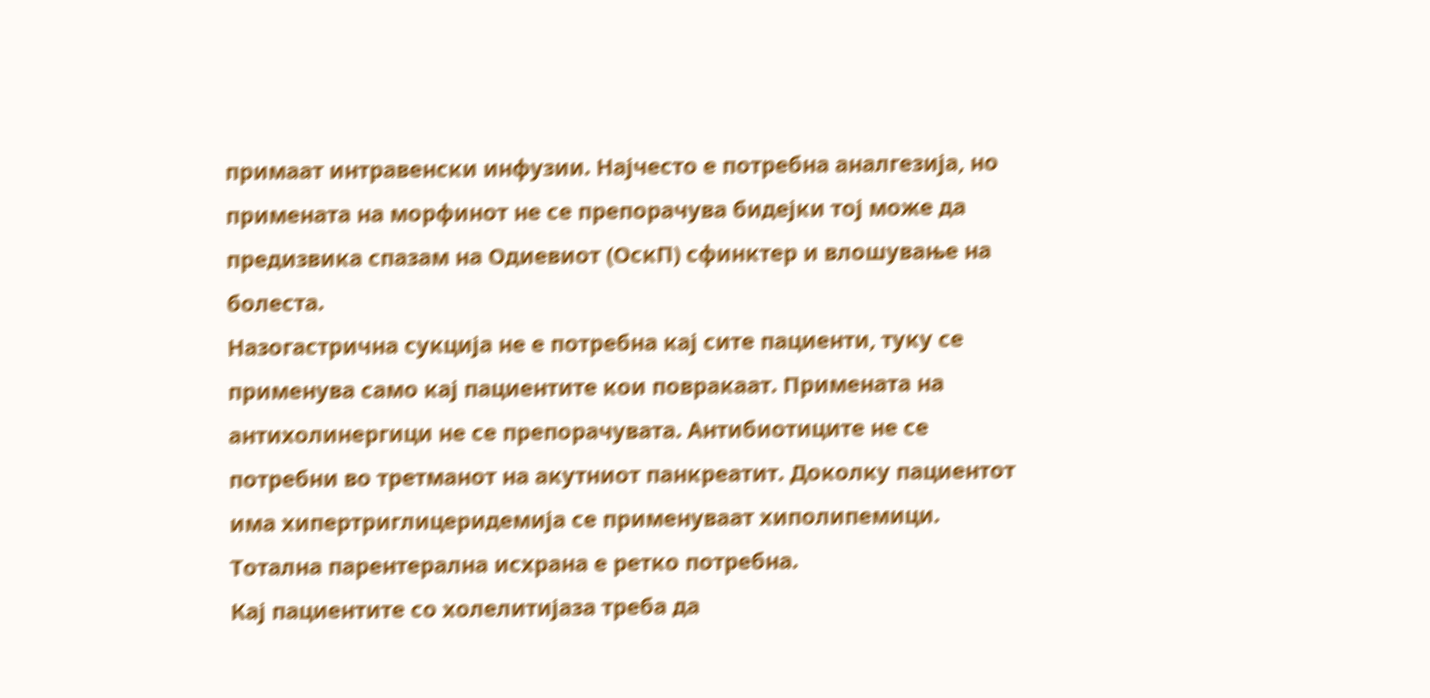примаат интравенски инфузии. Најчесто е потребна аналгезија, но примената на морфинот не се препорачува бидејки тој може да предизвика спазам на Одиевиот (ОскП) сфинктер и влошување на болеста.
Назогастрична сукција не е потребна кај сите пациенти, туку се применува само кај пациентите кои повракаат. Примената на антихолинергици не се препорачувата. Антибиотиците не се потребни во третманот на акутниот панкреатит. Доколку пациентот има хипертриглицеридемија се применуваат хиполипемици. Тотална парентерална исхрана е ретко потребна.
Кај пациентите со холелитијаза треба да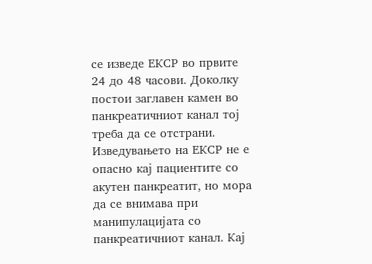се изведе ЕКСР во првите 24 до 48 часови. Доколку постои заглавен камен во панкреатичниот канал тој треба да се отстрани. Изведувањето на ЕКСР не е опасно кај пациентите со акутен панкреатит, но мора да се внимава при манипулацијата со панкреатичниот канал. Кај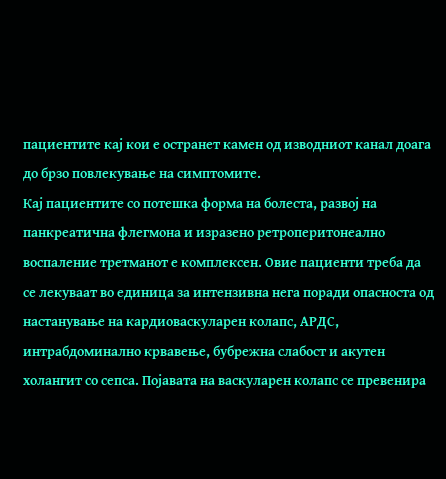пациентите кај кои е остранет камен од изводниот канал доага до брзо повлекување на симптомите.
Кај пациентите со потешка форма на болеста, развој на панкреатична флегмона и изразено ретроперитонеално воспаление третманот е комплексен. Овие пациенти треба да се лекуваат во единица за интензивна нега поради опасноста од настанување на кардиоваскуларен колапс, АРДС, интрабдоминално крвавење, бубрежна слабост и акутен холангит со сепса. Појавата на васкуларен колапс се превенира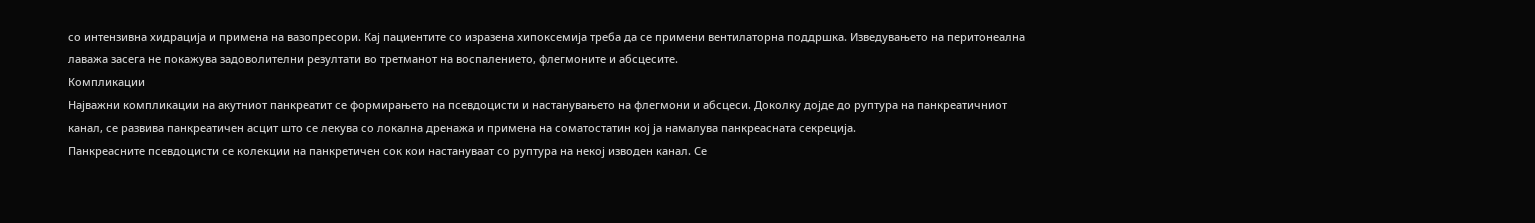со интензивна хидрација и примена на вазопресори. Кај пациентите со изразена хипоксемија треба да се примени вентилаторна поддршка. Изведувањето на перитонеална лаважа засега не покажува задоволителни резултати во третманот на воспалението, флегмоните и абсцесите.
Компликации
Најважни компликации на акутниот панкреатит се формирањето на псевдоцисти и настанувањето на флегмони и абсцеси. Доколку дојде до руптура на панкреатичниот канал, се развива панкреатичен асцит што се лекува со локална дренажа и примена на соматостатин кој ја намалува панкреасната секреција.
Панкреасните псевдоцисти се колекции на панкретичен сок кои настануваат со руптура на некој изводен канал. Се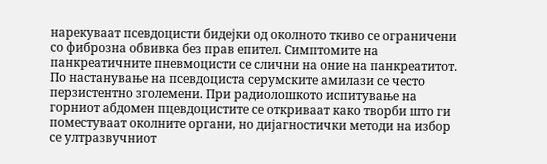нарекуваат псевдоцисти бидејки од околното ткиво се ограничени со фиброзна обвивка без прав епител. Симптомите на панкреатичните пневмоцисти се слични на оние на панкреатитот. По настанување на псевдоциста серумските амилази се често перзистентно зголемени. При радиолошкото испитување на горниот абдомен пцевдоцистите се откриваат како творби што ги поместуваат околните органи, но дијагностички методи на избор се ултразвучниот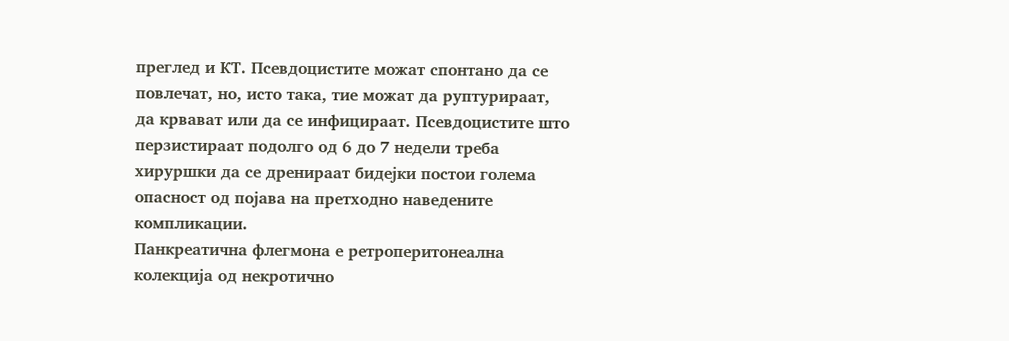преглед и КТ. Псевдоцистите можат спонтано да се повлечат, но, исто така, тие можат да руптурираат, да крвават или да се инфицираат. Псевдоцистите што перзистираат подолго од 6 до 7 недели треба хируршки да се дренираат бидејки постои голема опасност од појава на претходно наведените компликации.
Панкреатична флегмона е ретроперитонеална колекција од некротично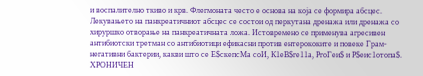и воспалително ткиво и крв. Флегмоната често е основа на која се формира абсцес. Лекувањето на панкреатичниот абсцес се состои од перкутана дренажа или дренажа со хируршко отворање на панкреатичната ложа. Истовремено се применува агресивен антибиотски третман со антибиотици ефикасни против ентерококите и повеке Грам-негативни бактерии, какви што се Е$скепсМа соИ, К1еВ$ге11а, РгоГеи$ и Р$еис1отопа$.
ХРОНИЧЕН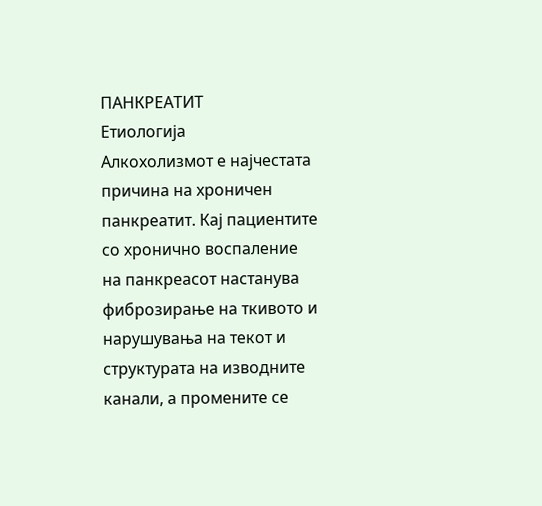ПАНКРЕАТИТ
Етиологија
Алкохолизмот е најчестата причина на хроничен панкреатит. Кај пациентите со хронично воспаление на панкреасот настанува фиброзирање на ткивото и нарушувања на текот и структурата на изводните канали, а промените се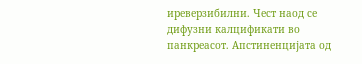иреверзибилни. Чест наод се дифузни калцификати во панкреасот. Апстиненцијата од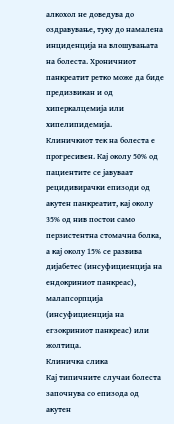алкохол не доведува до оздравување, туку до намалена инциденција на влошувањата на болеста. Хроничниот панкреатит ретко може да биде предизвикан и од хиперкалцемија или хипелипидемија.
Клиничкиот тек на болеста е прогресивен. Кај околу 50% од пациентите се јавуваат рецидивирачки епизоди од акутен панкреатит, кај околу 35% од нив постои само перзистентна стомачна болка, а кај околу 15% се развива дијабетес (инсуфициенција на ендокриниот панкреас), малапсорпција (инсуфициенција на егзокриниот панкреас) или жолтица.
Клиничка слика
Кај типичните случаи болеста започнува со епизода од акутен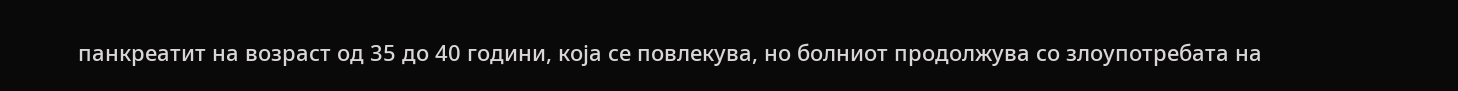панкреатит на возраст од 35 до 40 години, која се повлекува, но болниот продолжува со злоупотребата на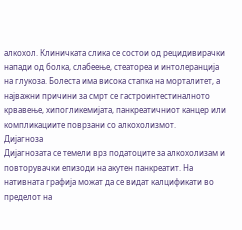алкохол. Клиничката слика се состои од рецидивирачки напади од болка, слабеење, стеатореа и интолеранција на глукоза. Болеста има висока стапка на морталитет, а најважни причини за смрт се гастроинтестиналното крвавење, хипогликемијата, панкреатичниот канцер или компликациите поврзани со алкохолизмот.
Дијагноза
Дијагнозата се темели врз податоците за алкохолизам и повторувачки епизоди на акутен панкреатит. На нативната графија можат да се видат калцификати во пределот на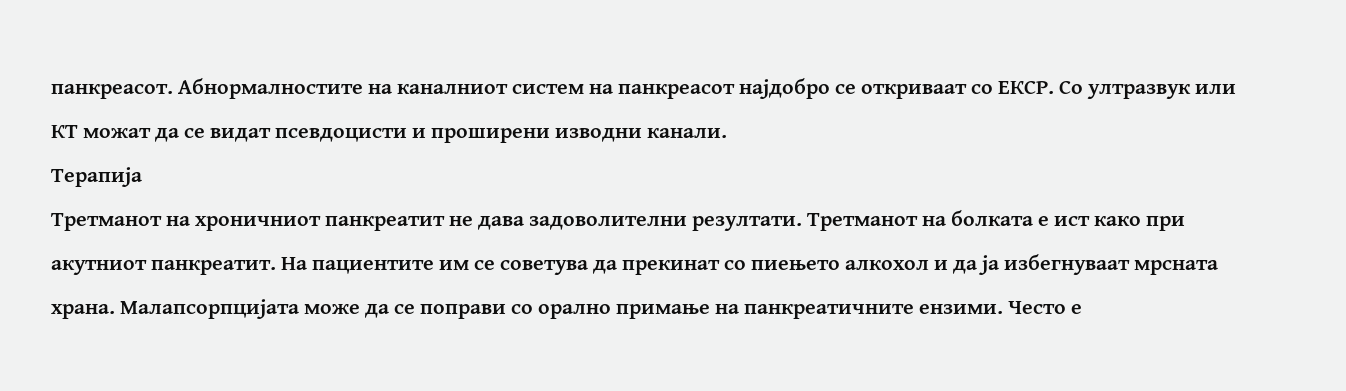панкреасот. Абнормалностите на каналниот систем на панкреасот најдобро се откриваат со ЕКСР. Со ултразвук или КТ можат да се видат псевдоцисти и проширени изводни канали.
Терапија
Третманот на хроничниот панкреатит не дава задоволителни резултати. Третманот на болката е ист како при акутниот панкреатит. На пациентите им се советува да прекинат со пиењето алкохол и да ја избегнуваат мрсната храна. Малапсорпцијата може да се поправи со орално примање на панкреатичните ензими. Често е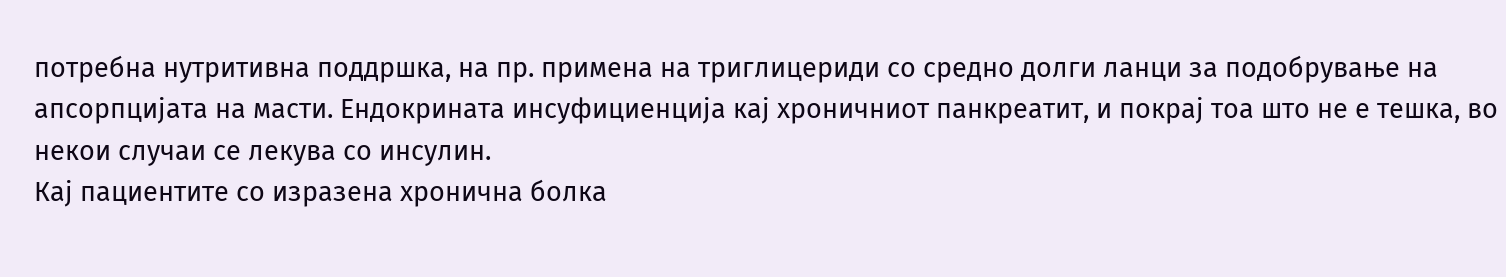потребна нутритивна поддршка, на пр. примена на триглицериди со средно долги ланци за подобрување на апсорпцијата на масти. Ендокрината инсуфициенција кај хроничниот панкреатит, и покрај тоа што не е тешка, во некои случаи се лекува со инсулин.
Кај пациентите со изразена хронична болка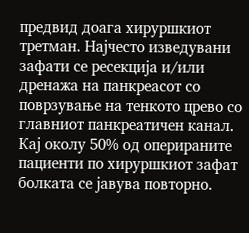предвид доага хируршкиот третман. Најчесто изведувани зафати се ресекција и/или дренажа на панкреасот со поврзување на тенкото црево со главниот панкреатичен канал. Кај околу 50% од оперираните пациенти по хируршкиот зафат болката се јавува повторно.